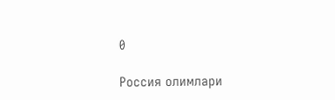0

Россия олимлари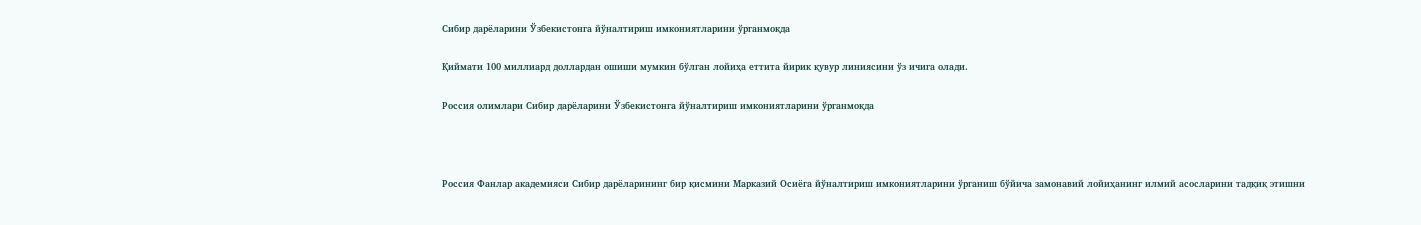Сибир дарёларини Ўзбекистонга йўналтириш имкониятларини ўрганмоқда

Қиймати 100 миллиард доллардан ошиши мумкин бўлган лойиҳа еттита йирик қувур линиясини ўз ичига олади.

Россия олимлари Сибир дарёларини Ўзбекистонга йўналтириш имкониятларини ўрганмоқда



Россия Фанлар академияси Сибир дарёларининг бир қисмини Марказий Осиёга йўналтириш имкониятларини ўрганиш бўйича замонавий лойиҳанинг илмий асосларини тадқиқ этишни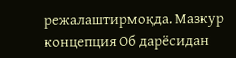режалаштирмоқда. Мазкур концепция Об дарёсидан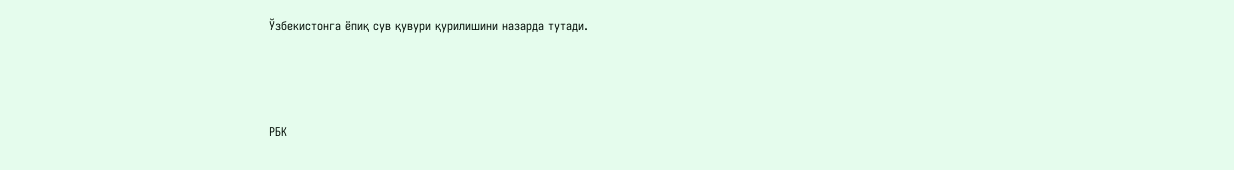Ўзбекистонга ёпиқ сув қувури қурилишини назарда тутади.



РБК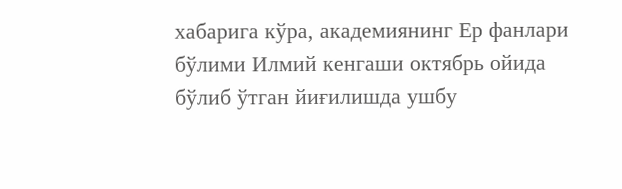хабарига кўра, академиянинг Ер фанлари бўлими Илмий кенгаши октябрь ойида бўлиб ўтган йиғилишда ушбу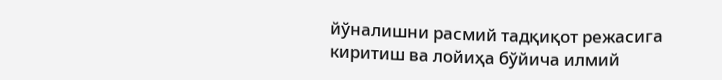йўналишни расмий тадқиқот режасига киритиш ва лойиҳа бўйича илмий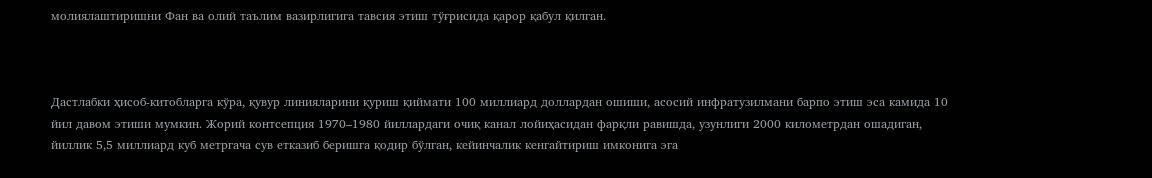молиялаштиришни Фан ва олий таълим вазирлигига тавсия этиш тўғрисида қарор қабул қилган.



Дастлабки ҳисоб-китобларга кўра, қувур линияларини қуриш қиймати 100 миллиард доллардан ошиши, асосий инфратузилмани барпо этиш эса камида 10 йил давом этиши мумкин. Жорий контсепция 1970–1980 йиллардаги очиқ канал лойиҳасидан фарқли равишда, узунлиги 2000 километрдан ошадиган, йиллик 5,5 миллиард куб метргача сув етказиб беришга қодир бўлган, кейинчалик кенгайтириш имконига эга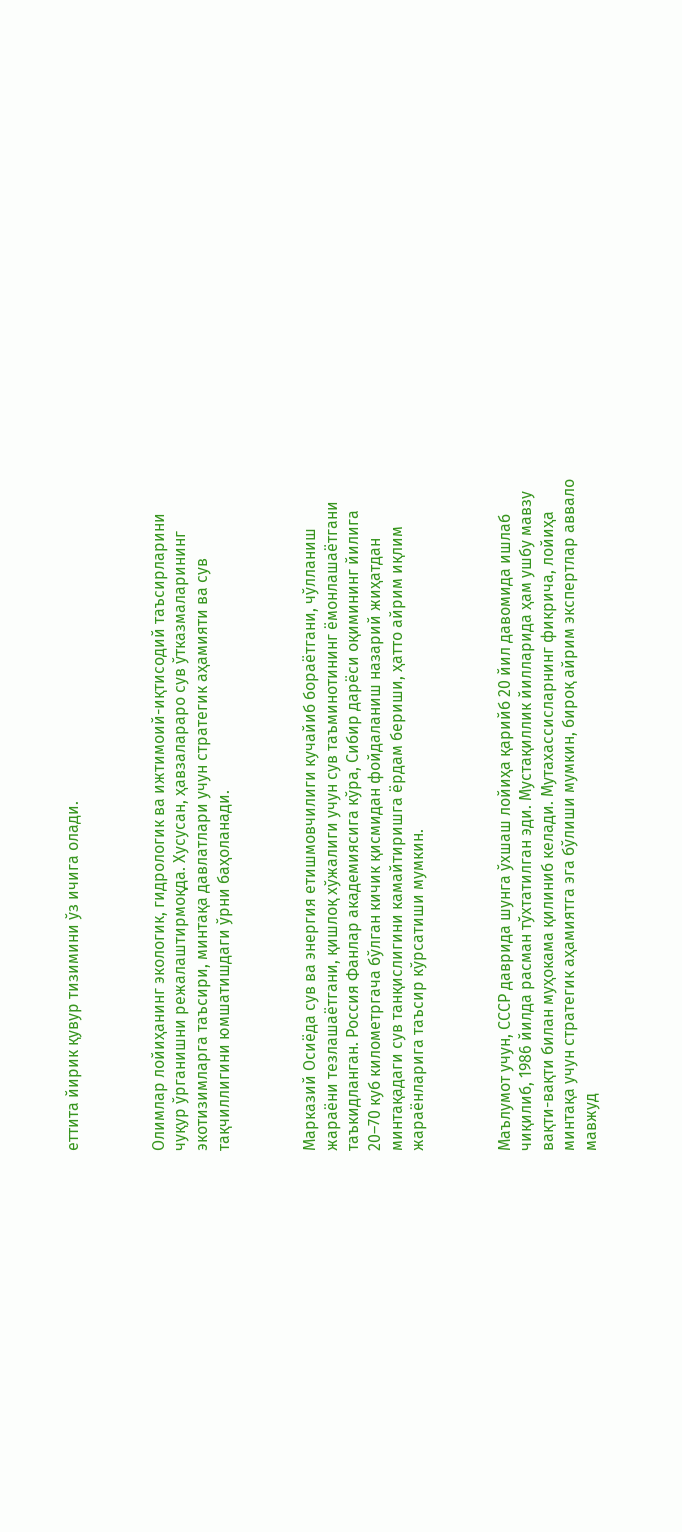еттита йирик қувур тизимини ўз ичига олади.



Олимлар лойиҳанинг экологик, гидрологик ва ижтимоий-иқтисодий таъсирларини чуқур ўрганишни режалаштирмоқда. Хусусан, ҳавзалараро сув ўтказмаларининг экотизимларга таъсири, минтақа давлатлари учун стратегик аҳамияти ва сув тақчиллигини юмшатишдаги ўрни баҳоланади.



Марказий Осиёда сув ва энергия етишмовчилиги кучайиб бораётгани, чўлланиш жараёни тезлашаётгани, қишлоқ хўжалиги учун сув таъминотининг ёмонлашаётгани таъкидланган. Россия Фанлар академиясига кўра, Сибир дарёси оқимининг йилига 20–70 куб километргача бўлган кичик қисмидан фойдаланиш назарий жиҳатдан минтақадаги сув танқислигини камайтиришга ёрдам бериши, ҳатто айрим иқлим жараёнларига таъсир кўрсатиши мумкин.



Маълумот учун, СССР даврида шунга ўхшаш лойиҳа қарийб 20 йил давомида ишлаб чиқилиб, 1986 йилда расман тўхтатилган эди. Мустақиллик йилларида ҳам ушбу мавзу вақти-вақти билан муҳокама қилиниб келади. Мутахассисларнинг фикрича, лойиҳа минтақа учун стратегик аҳамиятга эга бўлиши мумкин, бироқ айрим экспертлар аввало мавжуд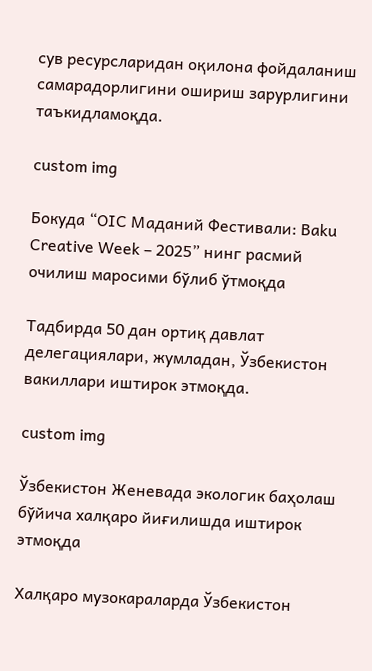сув ресурсларидан оқилона фойдаланиш самарадорлигини ошириш зарурлигини таъкидламоқда.

custom img

Бокуда “ОIС Маданий Фестивали: Baku Creative Week – 2025” нинг расмий очилиш маросими бўлиб ўтмоқда

Тадбирда 50 дан ортиқ давлат делегациялари, жумладан, Ўзбекистон вакиллари иштирок этмоқда.

custom img

Ўзбекистон Женевада экологик баҳолаш бўйича халқаро йиғилишда иштирок этмоқда

Халқаро музокараларда Ўзбекистон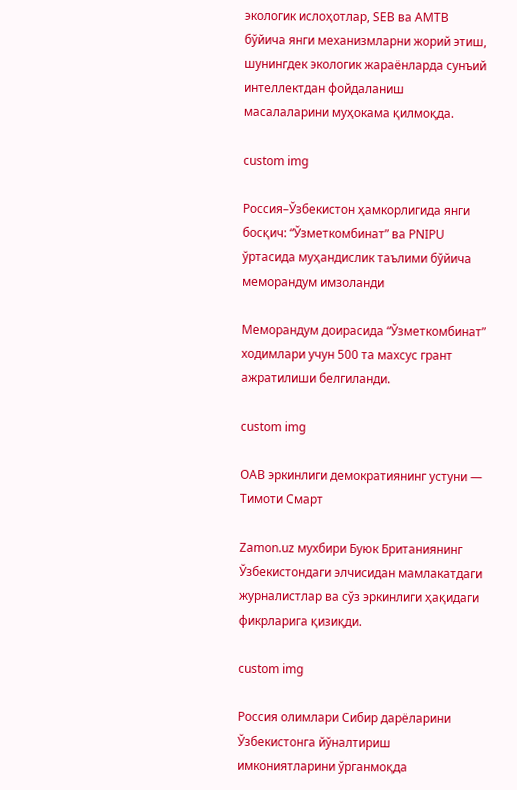экологик ислоҳотлар, SEB ва AMTB бўйича янги механизмларни жорий этиш, шунингдек экологик жараёнларда сунъий интеллектдан фойдаланиш масалаларини муҳокама қилмоқда.

custom img

Россия–Ўзбекистон ҳамкорлигида янги босқич: “Ўзметкомбинат” ва PNIPU ўртасида муҳандислик таълими бўйича меморандум имзоланди

Меморандум доирасида “Ўзметкомбинат” ходимлари учун 500 та махсус грант ажратилиши белгиланди.

custom img

ОАВ эркинлиги демократиянинг устуни — Тимоти Смарт

Zamon.uz мухбири Буюк Британиянинг Ўзбекистондаги элчисидан мамлакатдаги журналистлар ва сўз эркинлиги ҳақидаги фикрларига қизиқди.

custom img

Россия олимлари Сибир дарёларини Ўзбекистонга йўналтириш имкониятларини ўрганмоқда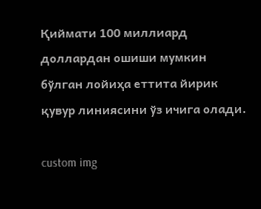Қиймати 100 миллиард доллардан ошиши мумкин бўлган лойиҳа еттита йирик қувур линиясини ўз ичига олади.

custom img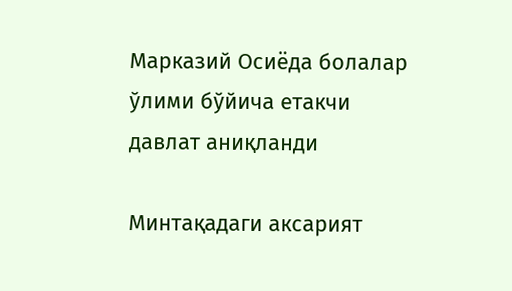Марказий Осиёда болалар ўлими бўйича етакчи давлат аниқланди

Минтақадаги аксарият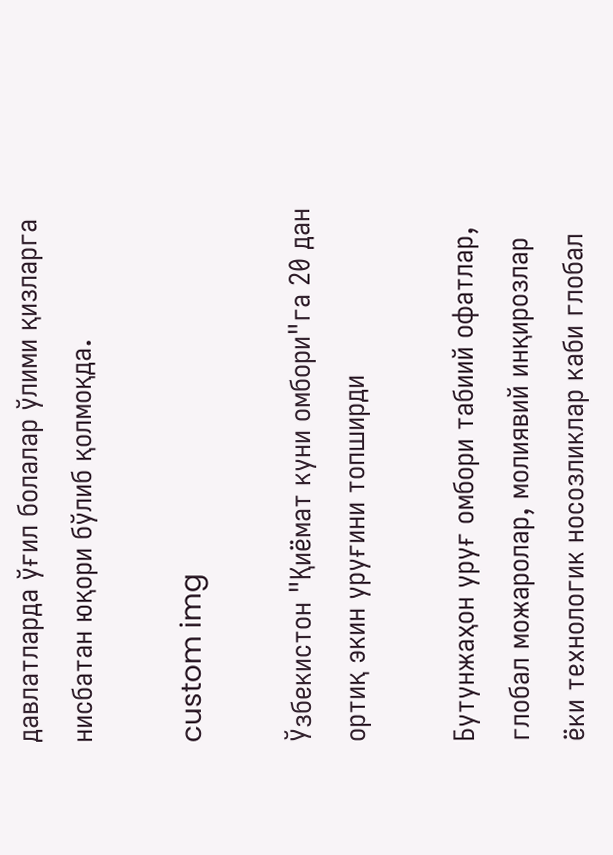давлатларда ўғил болалар ўлими қизларга нисбатан юқори бўлиб қолмоқда.

custom img

Ўзбекистон "Қиёмат куни омбори"га 20 дан ортиқ экин уруғини топширди

Бутунжаҳон уруғ омбори табиий офатлар, глобал можаролар, молиявий инқирозлар ёки технологик носозликлар каби глобал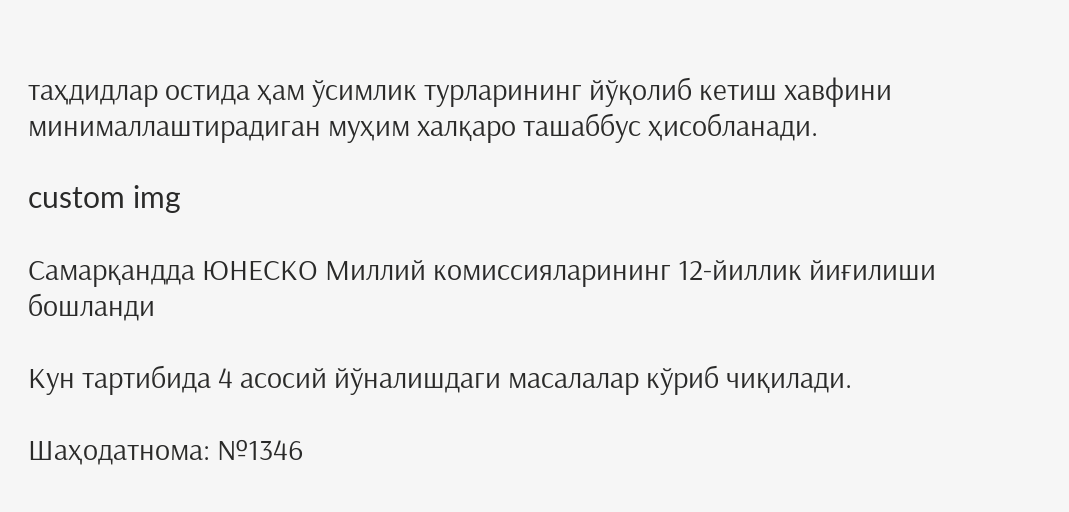таҳдидлар остида ҳам ўсимлик турларининг йўқолиб кетиш хавфини минималлаштирадиган муҳим халқаро ташаббус ҳисобланади.

custom img

Самарқандда ЮНЕСКО Миллий комиссияларининг 12-йиллик йиғилиши бошланди

Кун тартибида 4 асосий йўналишдаги масалалар кўриб чиқилади.

Шаҳодатнома: №1346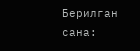Берилган сана: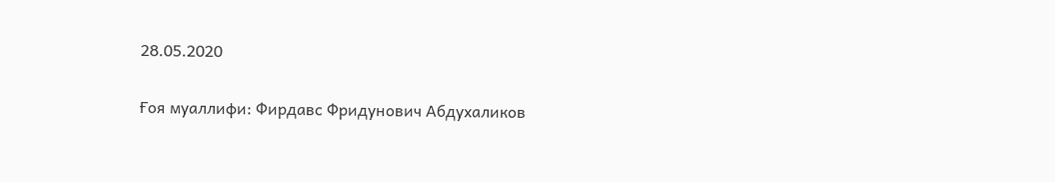28.05.2020

Ғоя муаллифи: Фирдавс Фридунович Абдухаликов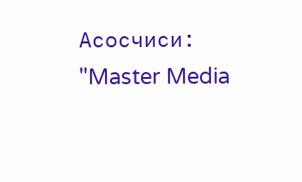Асосчиси: "Master Media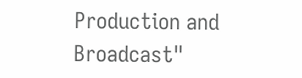Production and Broadcast"